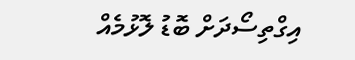އިގްތިސޯދަށް ބޮޑު ލޮޅުމެއް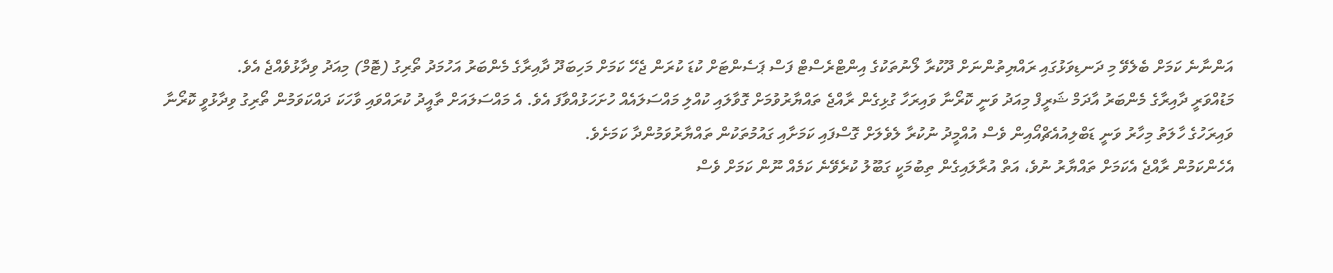އަންނާނެ ކަމަށް ބެލެވޭ މި ދަނޑިވަޅުގައި ރައްޔިތުންނަށް ދޫކުރާ ލޯނުތަކުގެ އިންޓްރެސްޓް ފަސް ޕަސެންޓަށް ކުޑަ ކުރަން ޖެހޭ ކަމަށް މަހިބަދޫ ދާއިރާގެ މެންބަރު އަހުމަދު ތޯރިގު (ޓޮމް) މިއަދު ވިދާޅުވެއްޖެ އެވެ.
މަޑުއްވަރީ ދާއިރާގެ މެންބަރު އާދަމް ޝަރީފް މިއަދު ވަނީ ކޮރޯނާ ވައިރަހާ ގުޅިގެން ރާއްޖެ ތައްޔާރުވުމަށް ގޮވާލައި ކުއްލި މައްސަލައެއް ހުށަހަޅުއްވާފަ އެވެ. އެ މައްސަލައަށް ތާއީދު ކުރައްވައި ވާހަކަ ދައްކަވަމުން ތޯރިގު ވިދާޅުވީ ކޮރޯނާ ވައިރަހުގެ ހާލަތު މިހާރު ވަނީ ޑަބްލިއުއެޗްއޯއިން ވެސް އުއްމީދު ނުކުރާ ލެވެލަށް ގޮސްފައި ކަމަށާއި ގައުމުތަކުން ތައްޔާރުވަމުންދާ ކަމަށެވެ.
އެހެންކަމުން ރާއްޖެ އެކަމަށް ތައްޔާރު ނުވެ، އަތް އުރާލައިގެން ތިބުމަކީ ގަބޫލު ކުރެވޭނެ ކަމެއް ނޫން ކަމަށް ވެސް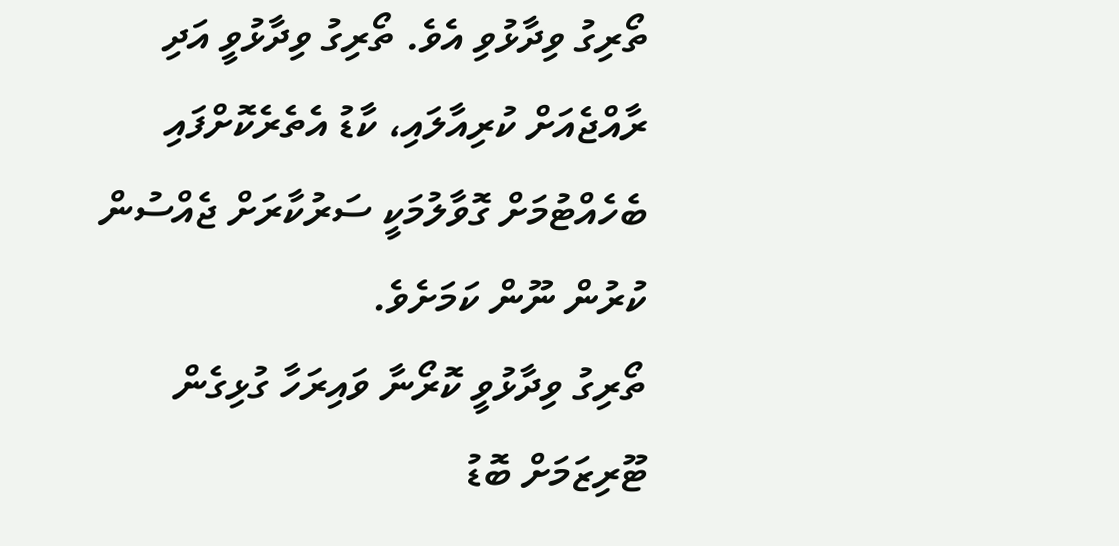ތޯރިގު ވިދާޅުވި އެވެ. ތޯރިގު ވިދާޅުވީ އަދި ރާއްޖެއަށް ކުރިއާލައި، ކާޑު އެތެރެކޮށްފައި ބެހެއްޓުމަށް ގޮވާލުމަކީ ސަރުކާރަށް ޖެއްސުން ކުރުން ނޫން ކަމަށެވެ.
ތޯރިގު ވިދާޅުވީ ކޮރޯނާ ވައިރަހާ ގުޅިގެން ޓޫރިޒަމަށް ބޮޑު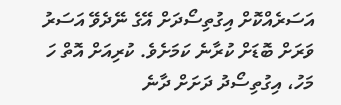އަސަރެއްކޮށް އިގުތިސޯދަށް އޭގެ ނޭދެވޭ އަސަރު ވަރަށް ބޮޑަށް ކުރާނެ ކަމަށެވެ. ކުރިއަށް އޮތް ހަ މަހު، އިގުތިސޯދު ދަށަށް ދާނެ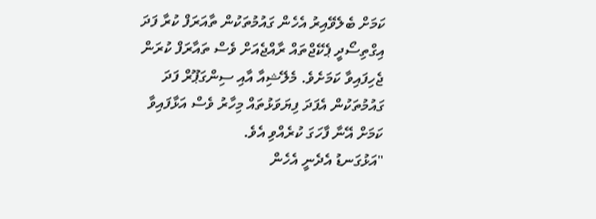ކަމަށް ބެލެވޭއިރު އެހެން ގައުމުތަކުން ތާއަރަފް ކުރާ ފަދަ އިގްތިސޯދީ ޕެކޭޖްތައް ރާއްޖެއަށް ވެސް ތައާރަފް ކުރަން ޖެހިފައިވާ ކަމަށެވެ. މެލޭޝިއާ އާއި ސިންގަޕޫރް ފަދަ ގައުމުތަކުން އެފަދަ ފިޔަވަޅުތައް މިހާރު ވެސް އަޅާފައިވާ ކަމަށް އޭނާ ފާހަގަ ކުރެއްވި އެވެ.
"އަޅުގަނޑު އެދެނީ އެހެން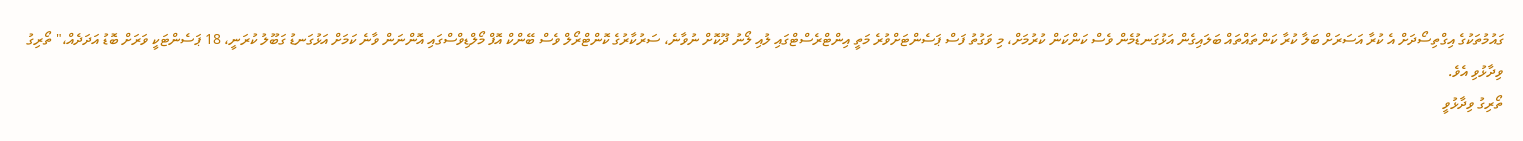ގައުމުތަކުގެ އިގްތިސޯދަށް އެ ކުރާ އަސަރަށް ބަލާ ކުރާ ކަންތައްތައް ބަލައިގެން އަޅުގަނޑުމެން ވެސް ކަންކަން ކުރުމަށް، މި ވަގުތު ފަސް ޕަސެންޓަށްވުރެ މަތީ އިންޓްރެސްޓްގައި ލުއި ލޯނު ދޫކޮށް ނުވާނެ، ސަރުކާރުގެ ކޮންޓްރޯލް ވެސް ބޭންކް އޮފް މޯލްޑިވްސްގައި އޮންނަން ވާނެ ކަމަށް އަޅުގަނޑު ގަބޫލު ކުރަނީ، 18 ޕަސެންޓަކީ ވަރަށް ބޮޑު އަދަދެއް،" ތޯރިގު ވިދާޅުވި އެވެ.
ތޯރިގު ވިދާޅުވީ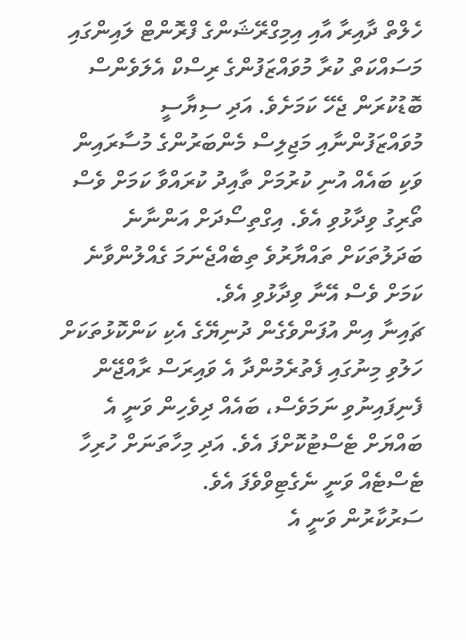ހެލްތް ދާއިރާ އާއި އިމިގްރޭޝަންގެ ފްރޮންޓް ލައިންގައި މަސައްކަތް ކުރާ މުވައްޒަފުންގެ ރިސްކް އެލަވެންސް ބޮޑުކުރަން ޖެހޭ ކަމަށެވެ. އަދި ސިޔާސީ މުވައްޒަފުންނާއި މަޖިލިސް މެންބަރުންގެ މުސާރައިން ވަކި ބައެއް އުނި ކުރުމަށް ތާއިދު ކުރައްވާ ކަމަށް ވެސް ތޯރިގު ވިދާޅުވި އެވެ. އިގްތިސޯދަށް އަންނާނެ ބަދަލުތަކަށް ތައްޔާރުވެ ތިބެއްޖެނަމަ ގެއްލުންވާނެ ކަމަށް ވެސް އޭނާ ވިދާޅުވި އެވެ.
ޗައިނާ އިން އުފަންވެގެން ދުނިޔޭގެ އެކި ކަންކޮޅުތަކަށް ހަލުވި މިނުގައި ފެތުރެމުންދާ އެ ވައިރަސް ރާއްޖޭން ފެނިފައިނުވި ނަމަވެސް، ބައެއް ދިވެހިން ވަނީ އެ ބައްޔަށް ޓެސްޓުކޮށްފަ އެވެ. އަދި މިހާތަނަށް ހުރިހާ ޓެސްޓެއް ވަނީ ނެގެޓިވްވެފަ އެވެ.
ސަރުކާރުން ވަނީ އެ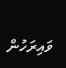ވައިރަހުން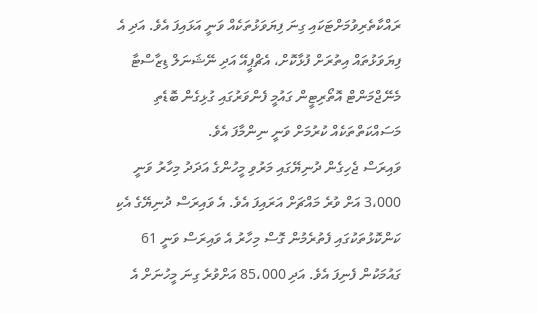ރައްކާތެރިވުމަށްޓަކައި ގިނަ ފިޔަވަޅުތަކެއް ވަނީ އަޅައިފަ އެވެ. އަދި އެ ފިޔަވަޅުތައް އިތުރަށް ފުޅާކޮށް، އެޗްޕީއޭ އަދި ނޭޝަނަލް ޑިޒާސްޓާ މެނޭޖްމަންޓް އޮތޯރިޓީން ގައުމީ ފެންވަރުގައި ގުޅިގެން ބޮޑެތި މަސައްކަތްތަކެއް ކުރުމަށް ވަނީ ނިންމާފަ އެވެ.
ވައިރަސް ޖެހިގެން ދުނިޔޭގައި މަރުވި މީހުންގެ އަދަދު މިހާރު ވަނީ 3،000 އަށް ވުރެ މައްޗަށް އަރައިފަ އެވެ. އެ ވައިރަސް ދުނިޔޭގެ އެކި ކަންކޮޅުތަކުގައި ފެތުރެމުން ގޮސް މިހާރު އެ ވައިރަސް ވަނީ 61 ގައުމަކުން ފެނިފަ އެވެ. އަދި 85،000 އަށްވުރެ ގިނަ މީހުނަށް އެ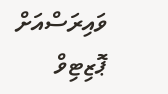ވައިރަސްއަށް ޕޮޒިޓިވް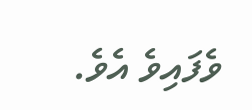ވެފައިވެ އެވެ.